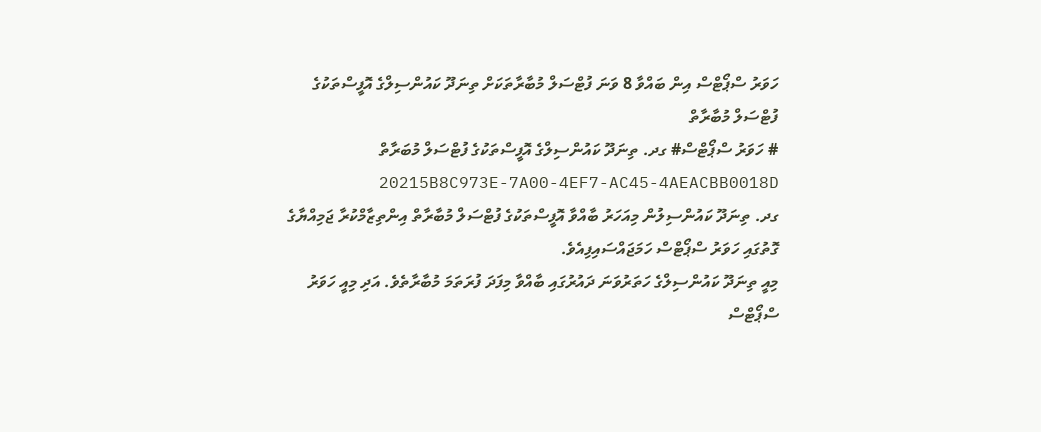ހަވަރު ސްޕޯޓްސް އިން ބައްވާ 8 ވަނަ ފުޓްސަލް މުބާރާތަކަށް ތިނަދޫ ކައުންސިލްގެ އޮފީސްތަކުގެ ފުޓްސަލް މުބާރާތް
# ހަވަރު ސްޕޯޓްސް# ގދ. ތިނަދޫ ކައުންސިލްގެ އޮފީސްތަކުގެ ފުޓްސަލް މުބަރާތް 20215B8C973E-7A00-4EF7-AC45-4AEACBB0018D
ގދ. ތިނަދޫ ކައުންސިލުން މިއަހަރު ބާއްވާ އޮފީސްތަކުގެ ފުޓްސަލް މުބާރާތް އިންތިޒާމްކުރާ ޖަމިއްޔާގެ ގޮތުގައި ހަވަރު ސްޕޯޓްސް ހަމަޖައްސައިފިއެވެ.
މިއީ ތިނަދޫ ކައުންސިލްގެ ހަތަރުވަނަ ދައުރުގައި ބާއްވާ މިފަދަ ފުރަތަމަ މުބާރާތެވެ. އަދި މިއީ ހަވަރު ސްޕޯޓްސް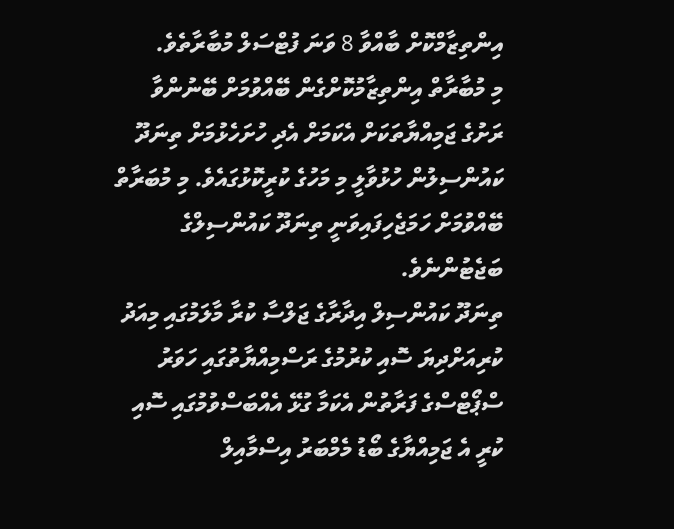އިންތިޒާމްކޮށް ބާއްވާ 8 ވަނަ ފުޓްސަލް މުބާރާތެވެ.
މި މުބާރާތް އިންތިޒާމުކޮށްގެން ބޭއްވުމަށް ބޭނުންވާ ރަށުގެ ޖަމިއްޔާތަކަށް އެކަމަށް އެދި ހުށަހެޅުމަށް ތިނަދޫ ކައުންސިލުން ހުޅުވާލީ މި މަހުގެ ކުރީކޮޅުގައެވެ. މި މުބަރާތް ބޭއްވުމަށް ހަމަޖެހިފައިވަނީ ތިނަދޫ ކައުންސިލްގެ ބަޖެޓުންނެވެ.
ތިނަދޫ ކައުންސިލް އިދާރާގެ ޖަލްސާ ކުރާ މާލަމުގައި މިއަދު ކުރިއަށްދިޔަ ސޮއި ކުރުމުގެ ރަސްމިއްޔާތުގައި ހަވަރު ސްޕޯޓްސްގެ ފަރާތުން އެކަމާ ގުޅޭ އެއްބަސްވުމުގައި ސޮއި ކުރީ އެ ޖަމިއްޔާގެ ބޯޑު މެމްބަރު އިސްމާއިލް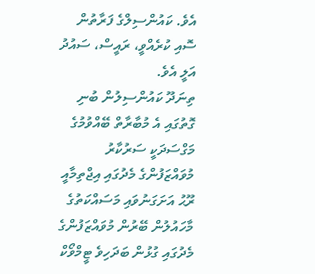އެވެ. ކައުންސިލްގެ ފަރާތުން ސޮއި ކުރެއްވީ، ރައީސް، ސައުދު އަލީ އެވެ.
ތިނަދޫ ކައުންސިލުން ބުނި ގޮތުގައި އެ މުބާރާތް ބޭއްވުމުގެ މަގްސަދަކީ ސަރުކާރު މުވައްޒަފުންގެ މެދުގައި އިޖްތިމާއީ ރޫޙު އަށަގަނުވައި މަސައްކަތުގެ މާހައުލުން ބޭރުން މުވައްޒަފުންގެ މެދުގައި ގުޅުން ބަދަހިވެ ޓީމްވޯކް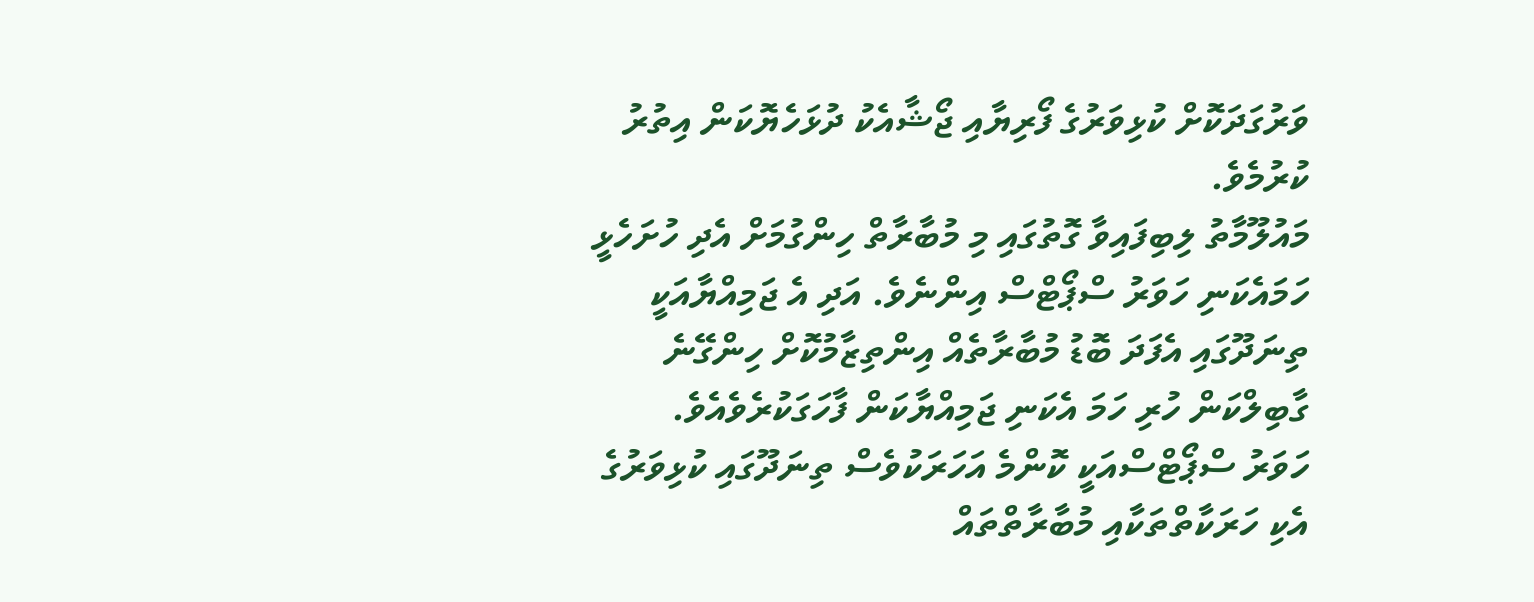ވަރުގަދަކޮށް ކުޅިވަރުގެ ފޯރިޔާއި ޖޯޝާއެކު ދުޅަހެޔޮކަން އިތުރު ކުރުމެވެ.
މައުލޫމާތު ލިބިފައިވާ ގޮތުގައި މި މުބާރާތް ހިންގުމަށް އެދި ހުށަހެޅީ ހަމައެކަނި ހަވަރު ސްޕޯޓްސް އިންނެވެ. އަދި އެ ޖަމިއްޔާއަކީ ތިނަދޫގައި އެފަދަ ބޮޑު މުބާރާތެއް އިންތިޒާމުކޮށް ހިންގޭނެ ގާބިލްކަން ހުރި ހަމަ އެކަނި ޖަމިއްޔާކަން ފާހަގަކުރެވެއެވެ.
ހަވަރު ސްޕޯޓްސްއަކީ ކޮންމެ އަހަރަކުވެސް ތިނަދޫގައި ކުޅިވަރުގެ އެކި ހަރަކާތްތަކާއި މުބާރާތްތައް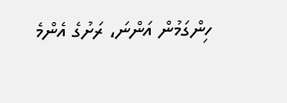ހިންގަމުން އަންނަ، ރަށުގެ އެންމެ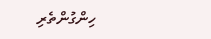ހިންގުންތެރި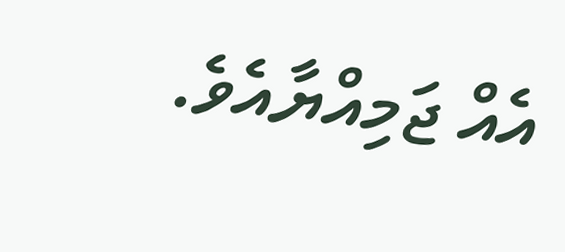އެއް ޖަމިއްޔާއެވެ.